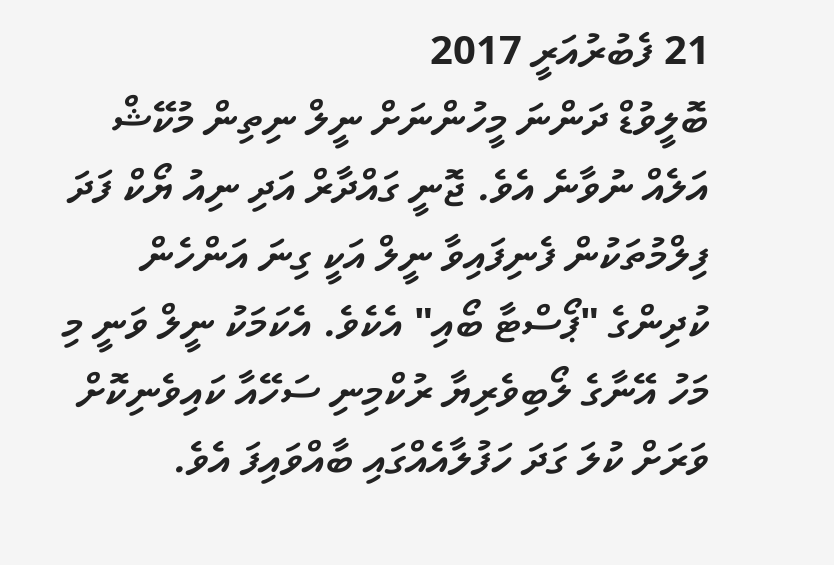21 ފެބުރުއަރީ 2017
ބޮލީވުޑް ދަންނަ މީހުންނަށް ނީލް ނިތިން މުކޭޝް އަލެއް ނުވާނެ އެވެ. ޖޮނީ ގައްދާރް އަދި ނިއު ޔޯކް ފަދަ ފިލްމުތަކުން ފެނިފައިވާ ނީލް އަކީ ގިނަ އަންހެން ކުދިންގެ "ޕޯސްޓާ ބޯއި" އެކެވެ. އެކަމަކު ނީލް ވަނީ މި މަހު އޭނާގެ ލޯބިވެރިޔާ ރުކްމިނި ސަހޭއާ ކައިވެނިކޮށް ވަރަށް ކުލަ ގަދަ ހަފުލާއެއްގައި ބާއްވައިފަ އެވެ.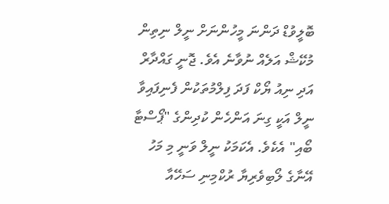ބޮލީވުޑް ދަންނަ މީހުންނަށް ނީލް ނިތިން މުކޭޝް އަލެއް ނުވާނެ އެވެ. ޖޮނީ ގައްދާރް އަދި ނިއު ޔޯކް ފަދަ ފިލްމުތަކުން ފެނިފައިވާ ނީލް އަކީ ގިނަ އަންހެން ކުދިންގެ "ޕޯސްޓާ ބޯއި" އެކެވެ. އެކަމަކު ނީލް ވަނީ މި މަހު އޭނާގެ ލޯބިވެރިޔާ ރުކްމިނި ސަހޭއާ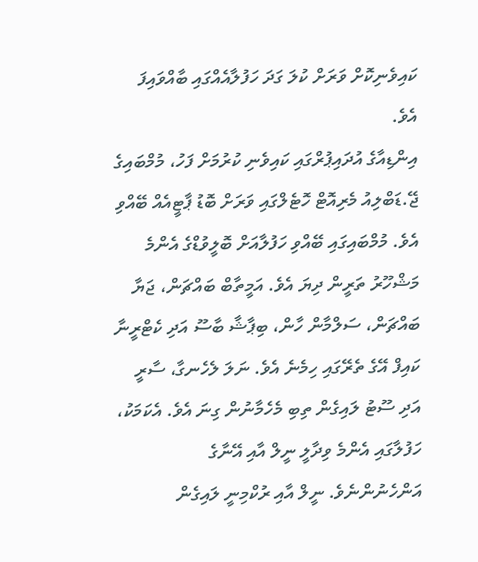ކައިވެނިކޮށް ވަރަށް ކުލަ ގަދަ ހަފުލާއެއްގައި ބާއްވައިފަ އެވެ.
އިންޑިއާގެ އުދައިޕުރްގައި ކައިވެނި ކުރުމަށް ފަހު، މުމްބައިގެ ޖޭ.ޑަބްލިއު މެރިއޮޓް ހޮޓެލްގައި ވަރަށް ބޮޑު ޕާޓީއެއް ބޭއްވި އެވެ. މުމްބައިގައި ބޭއްވި ހަފުލާއަށް ބޮލީވުޑްގެ އެންމެ މަޝްހޫރު ތަރީން ދިޔަ އެވެ. އަމީތާބް ބައްޗަން، ޖަޔާ ބައްޗަން، ސަލްމާން ހާން، ބިޕާޝާ ބާސޫ އަދި ކެޓްރީނާ ކައިފް އޭގެ ތެރޭގައި ހިމެނެ އެވެ. ނަލަ ލެހެނގާ، ސާރީ އަދި ސޫޓު ލައިގެން ތިބި މެހެމާނުން ގިނަ އެވެ. އެކަމަކު، ހަފުލާގައި އެންމެ ވިދާލީ ނީލް އާއި އޭނާގެ އަންހެނުންނެވެ. ނީލް އާއި ރުކްމިނީ ލައިގެން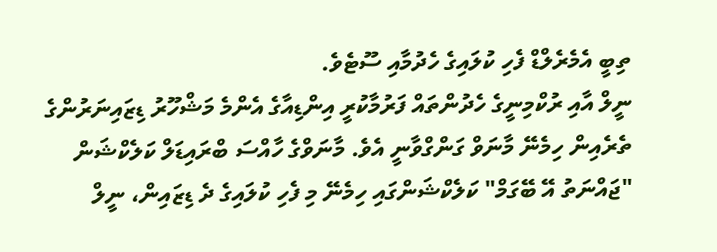ތިބީ އެމެރެލްޑް ފެހި ކުލައިގެ ހެދުމާއި ސޫޓެވެ.
ނީލް އާއި ރުކްމިނީގެ ހެދުންތައް ފަރުމާކުރީ އިންޑިއާގެ އެންމެ މަޝްހޫރު ޑިޒައިނަރުންގެ ތެރެއިން ހިމެނޭ މާނަވް ގަންގްވާނީ އެވެ. މާނަވްގެ ހާއްސަ ބްރައިޑަލް ކަލެކްޝަން "ޖައްނަތު އޭ ބޭގަމް" ކަލެކްޝަންގައި ހިމެނޭ މި ފެހި ކުލައިގެ ދެ ޑިޒައިން، ނީލް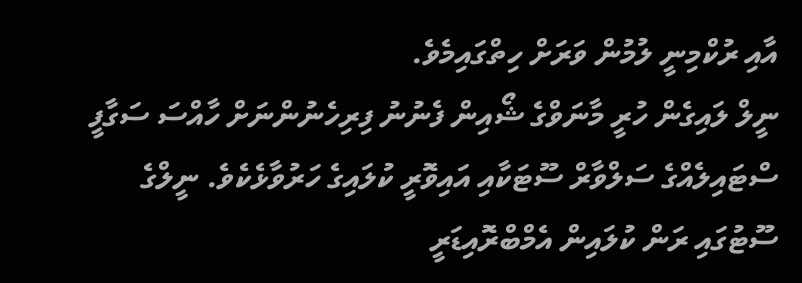އާއި ރުކްމިނީ ލުމުން ވަރަށް ހިތްގައިމެވެ.
ނީލް ލައިގެން ހުރީ މާނަވްގެ ޝޯއިން ފެނުނު ފިރިހެނުންނަށް ހާއްސަ ސަގާފީ ސްޓައިލެއްގެ ސަލްވާރް ސޫޓަކާއި އައިވޮރީ ކުލައިގެ ހަރުވާޅެކެވެ. ނީލްގެ ސޫޓުގައި ރަން ކުލައިން އެމްބްރޮއިޑަރީ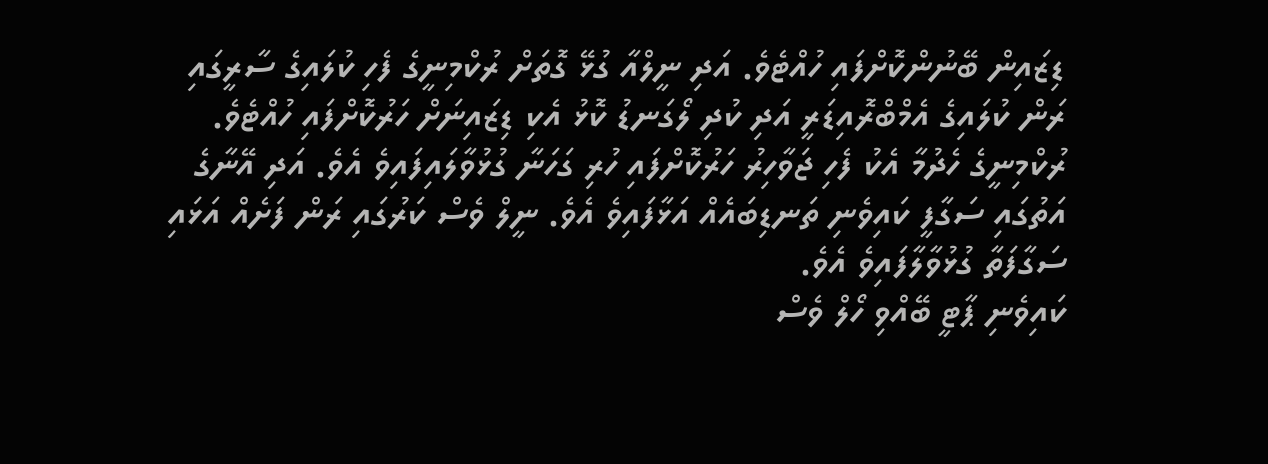ޑިޒައިން ބޭނުންކޮށްފައި ހުއްޓެވެ. އަދި ނީލްއާ ގުޅޭ ގޮތަށް ރުކްމިނީގެ ފެހި ކުލައިގެ ސާރީގައި ރަން ކުލައިގެ އެމްބްރޮއިޑަރީ އަދި ކުދި ލޯގަނޑު ކޮޅު އެކި ޑިޒައިނަށް ހަރުކޮށްފައި ހުއްޓެވެ.
ރުކްމިނީގެ ހެދުމާ އެކު ފެހި ޖަވާހިރު ހަރުކޮށްފައި ހުރި ގަހަނާ ގުޅުވާލައިފައިވެ އެވެ. އަދި އޭނާގެ އަތުގައި ސަގާފީ ކައިވެނި ތަނޑިބައެއް އަޅާފައިވެ އެވެ. ނީލް ވެސް ކަރުގައި ރަން ފަށެއް އަޅައި ސަގާފަތާ ގުޅުވާލާފައިވެ އެވެ.
ކައިވެނި ޕާޓީ ބޭއްވި ހޯލް ވެސް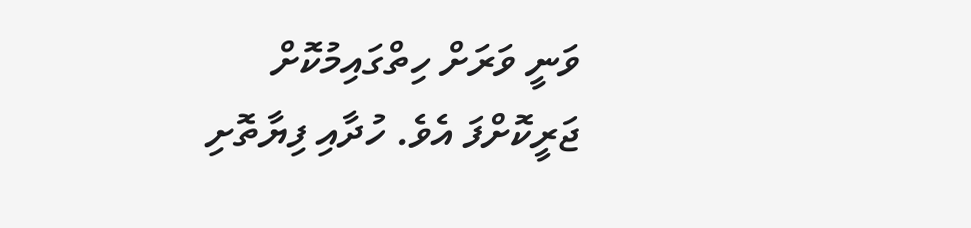ވަނީ ވަރަށް ހިތްގައިމުކޮށް ޖަރީކޮށްފަ އެވެ. ހުދާއި ފިޔާތޮށި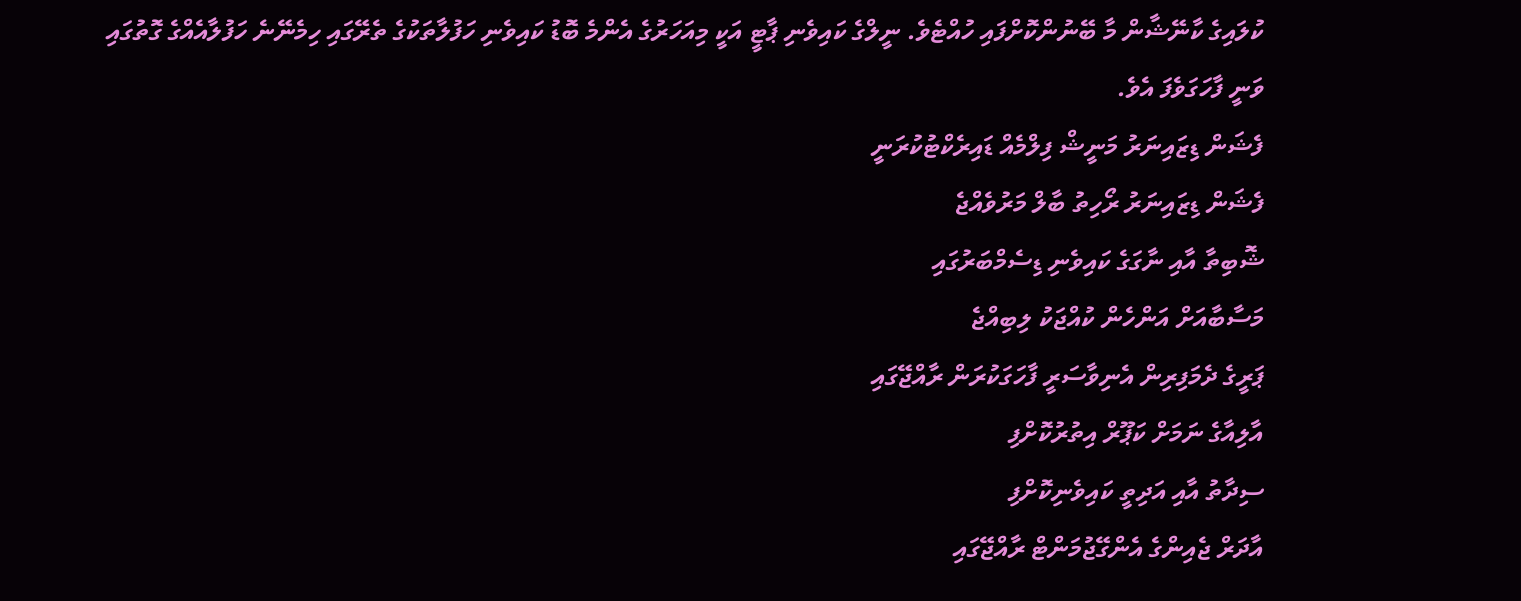ކުލައިގެ ކާނޭޝާން މާ ބޭނުންކޮށްފައި ހުއްޓެވެ. ނީލްގެ ކައިވެނި ޕާޓީ އަކީ މިއަހަރުގެ އެންމެ ބޮޑު ކައިވެނި ހަފުލާތަކުގެ ތެރޭގައި ހިމެނޭނެ ހަފުލާއެއްގެ ގޮތުގައި ވަނީ ފާހަގަވެފަ އެވެ.
ފެޝަން ޑިޒައިނަރު މަނީޝް ފިލްމެއް ޑައިރެކްޓުކުރަނީ
ފެޝަން ޑިޒައިނަރު ރޯހިތު ބާލް މަރުވެއްޖެ
ޝޮބިތާ އާއި ނާގަގެ ކައިވެނި ޑިސެމްބަރުގައި
މަސާބާއަށް އަންހެން ކުއްޖަކު ލިބިއްޖެ
ޕަރީގެ ދެމަފިރިން އެނިވާސަރީ ފާހަގަކުރަން ރާއްޖޭގައި
އާލިއާގެ ނަމަށް ކަޕޫރް އިތުރުކޮށްފި
ސިދާތު އާއި އަދިތީ ކައިވެނިކޮށްފި
އާދަރް ޖެއިންގެ އެންގޭޖުމަންޓް ރާއްޖޭގައި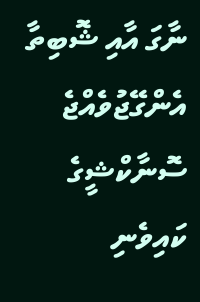ނާގަ އާއި ޝޮބިތާ އެންގޭޖުވެއްޖެ
ސޮނާކްޝީގެ ކައިވެނި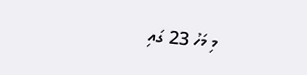މި މަހު 23 ގައި